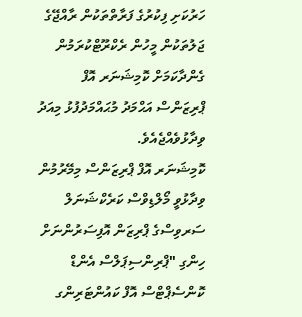ހަރުކަށި ފިކުރުގެ ފަރާތްތަކުން ރާއްޖޭގެ ޖަލުތަކުން މީހުން ރެކްރޫޓްކުރަމުން ގެންދާކަމަށް ކޮމިޝަނަރ އޮފް ޕްރިޒަންސް އަޙްމަދު މުޙައްމަދުފުޅު މިއަދު ވިދާޅުވެއްޖެއެވެ.
ކޮމިޝަނަރ އޮފް ޕްރިޒަންސް މިމޭރުމުން ވިދާޅުވީ މޯލްޑިވްސް ކަރެކްޝަނަލް ސަރވިސްގެ ޕްރިޒަން އޮފިސަރުންނަށް ހިންގި "ޕްރިންސިޕަލްސް އެންޑް ކޮންސެޕްޓްސް އޮފް ކައުންޓަރިންގ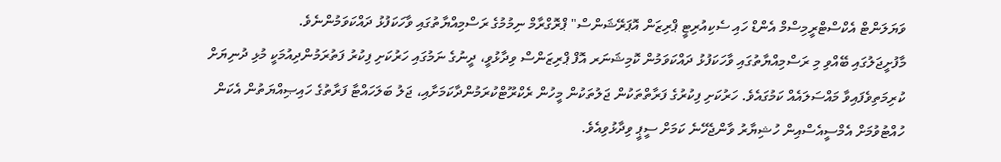ވަޔަލަންޓް އެކްސްޓްރީމިސްމް އެންޑް ހައި ސެކިއުރިޓީ ޕްރިޒަން އޮޕަރޭޝަންސް" ޕްރޮގްރާމް ނިމުމުގެ ރަސްމިއްޔާތުގައި ވާހަކަފުޅު ދައްކަވަމުންނެވެ.
މާފުށީޖަލުގައި ބޭއްވި މި ރަސްމިއްޔާތުގައި ވާހަކަފުޅު ދައްކަވަމުން ކޮމިޝަނަރ އޮފް ޕްރިޒަންސް ވިދާޅުވީ، ދީނުގެ ނަމުގައި ހަރުކަށި ފިކުރު ފަތުރަމުންދިއުމަކީ މުޅި ދުނިޔަށް ކުރިމަތިވެފައިވާ މައްސަލައެއް ކަމުގައެވެ. ހަރުކަށި ފިކުރުގެ ފަރާތްތަކުން ޖަލުތަކުން މީހުން ރެކްރޫޓްކުރަމުންދާކަމަށާއި، ޖަލު ބަލަހައްޓާ ފަރާތުގެ ހައިޞިއްޔަތުން އެކަން ހުއްޓުވުމަށް އެމްސީއެސްއިން ހުޝިޔާރު ވާންޖެހޭނެ ކަމަށް ސީޕީ ވިދާޅުވިއެވެ.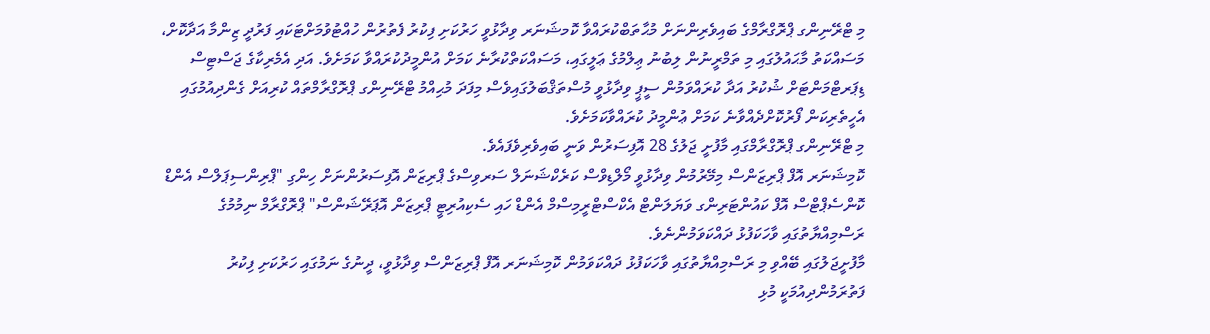މި ޓްރޭނިންގ ޕްރޮގްރާމްގެ ބައިވެރިންނަށް މުޙާތަބްކުރައްވާ ކޮމޝަނަރ ވިދާޅުވީ ހަރުކަށި ފިކުރު ފެތުރުން ހުއްޓުވުމަށްޓަކައި ފަރުދީ ޒިންމާ އަދާކޮށް، މަސައްކަތު މާޙައުލުގައި މި ތަމްރީނުން ލިބުނު ޢިލްމުގެ ޢަލީގައި، މަސައްކަތްކުރާނެ ކަމަށް އުންމީދުކުރައްވާ ކަމަށެވެ. އަދި އެމެރިކާގެ ޖަސްޓިސް ޑިޕަރޓްމަންޓަށް ޝުކުރު އަދާ ކުރައްވަމުން ސީޕީ ވިދާޅުވީ މުސްތަޤްބަލުގައިވެސް މިފަދަ މުޙިއްމު ޓްރޭނިންގ ޕްރޮގްރާމްތައް ކުރިއަށް ގެންދިއުމުގައި އެހީތެރިކަން ފޯރުކޮށްދެއްވާނެ ކަމަށް ޢުންމީދު ކުރައްވާކަމަށެވެ.
މި ޓްރޭނިންގ ޕްރޮގްރާމްގައި މާފުށީ ޖަލުގެ 28 އޮފިސަރުން ވަނީ ބައިވެރިވެފައެވެ.
ކޮމިޝަނަރ އޮފް ޕްރިޒަންސް މިމޭރުމުން ވިދާޅުވީ މޯލްޑިވްސް ކަރެކްޝަނަލް ސަރވިސްގެ ޕްރިޒަން އޮފިސަރުންނަށް ހިންގި "ޕްރިންސިޕަލްސް އެންޑް ކޮންސެޕްޓްސް އޮފް ކައުންޓަރިންގ ވަޔަލަންޓް އެކްސްޓްރީމިސްމް އެންޑް ހައި ސެކިއުރިޓީ ޕްރިޒަން އޮޕަރޭޝަންސް" ޕްރޮގްރާމް ނިމުމުގެ ރަސްމިއްޔާތުގައި ވާހަކަފުޅު ދައްކަވަމުންނެވެ.
މާފުށީޖަލުގައި ބޭއްވި މި ރަސްމިއްޔާތުގައި ވާހަކަފުޅު ދައްކަވަމުން ކޮމިޝަނަރ އޮފް ޕްރިޒަންސް ވިދާޅުވީ، ދީނުގެ ނަމުގައި ހަރުކަށި ފިކުރު ފަތުރަމުންދިއުމަކީ މުޅި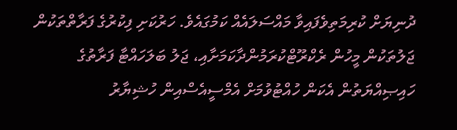ދުނިޔަށް ކުރިމަތިވެފައިވާ މައްސަލައެއް ކަމުގައެވެ. ހަރުކަށި ފިކުރުގެ ފަރާތްތަކުން ޖަލުތަކުން މީހުން ރެކްރޫޓްކުރަމުންދާކަމަށާއި، ޖަލު ބަލަހައްޓާ ފަރާތުގެ ހައިޞިއްޔަތުން އެކަން ހުއްޓުވުމަށް އެމްސީއެސްއިން ހުޝިޔާރު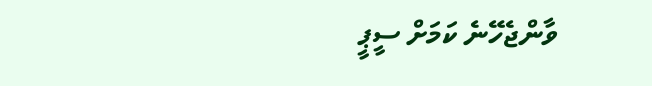ވާންޖެހޭނެ ކަމަށް ސީޕީ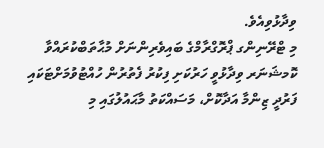ވިދާޅުވިއެވެ.
މި ޓްރޭނިންގ ޕްރޮގްރާމްގެ ބައިވެރިންނަށް މުޙާތަބްކުރައްވާ ކޮމޝަނަރ ވިދާޅުވީ ހަރުކަށި ފިކުރު ފެތުރުން ހުއްޓުވުމަށްޓަކައި ފަރުދީ ޒިންމާ އަދާކޮށް، މަސައްކަތު މާޙައުލުގައި މި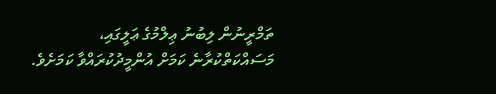ތަމްރީނުން ލިބުނު ޢިލްމުގެ ޢަލީގައި، މަސައްކަތްކުރާނެ ކަމަށް އުންމީދުކުރައްވާ ކަމަށެވެ.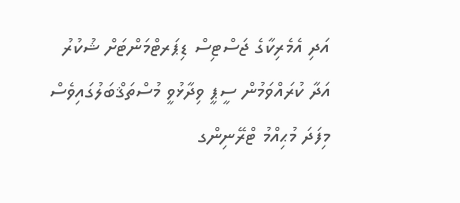އަދި އެމެރިކާގެ ޖަސްޓިސް ޑިޕަރޓްމަންޓަށް ޝުކުރު އަދާ ކުރައްވަމުން ސީޕީ ވިދާޅުވީ މުސްތަޤްބަލުގައިވެސް މިފަދަ މުޙިއްމު ޓްރޭނިންގ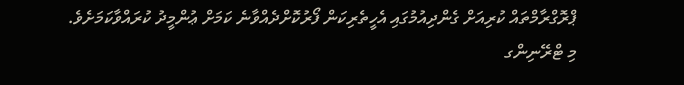ޕްރޮގްރާމްތައް ކުރިއަށް ގެންދިއުމުގައި އެހީތެރިކަން ފޯރުކޮށްދެއްވާނެ ކަމަށް ޢުންމީދު ކުރައްވާކަމަށެވެ.
މި ޓްރޭނިންގ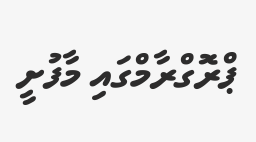ޕްރޮގްރާމްގައި މާފުށީ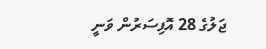ޖަލުގެ 28 އޮފިސަރުން ވަނީ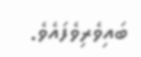ބައިވެރިވެފައެވެ.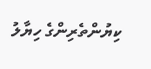ކިޔުންތެރިންގެ ހިޔާލު